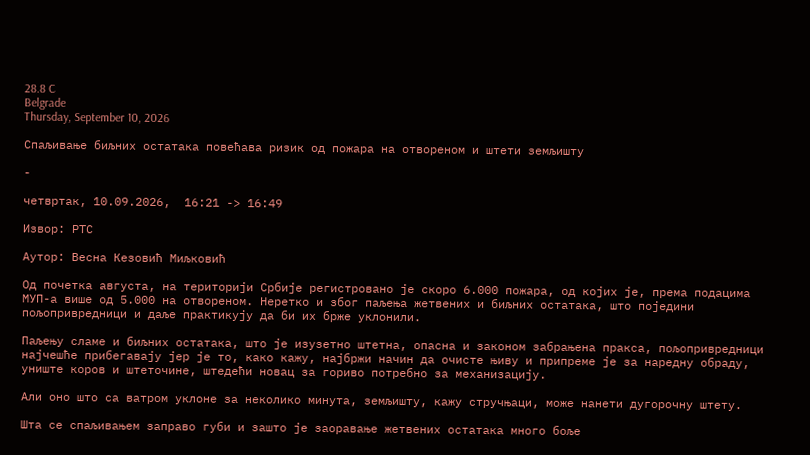28.8 C
Belgrade
Thursday, September 10, 2026

Спаљивање биљних остатака повећава ризик од пожара на отвореном и штети земљишту

-

четвртак, 10.09.2026,  16:21 -> 16:49

Извор: РТС

Аутор: Весна Кезовић Миљковић

Од почетка августа, на територији Србије регистровано је скоро 6.000 пожара, од којих је, према подацима МУП-а више од 5.000 на отвореном. Неретко и због паљења жетвених и биљних остатака, што поједини пољопривредници и даље практикују да би их брже уклонили.

Паљењу сламе и биљних остатака, што је изузетно штетна, опасна и законом забрањена пракса, пољопривредници најчешће прибегавају јер је то, како кажу, најбржи начин да очисте њиву и припреме је за наредну обраду, униште коров и штеточине, штедећи новац за гориво потребно за механизацију.

Али оно што са ватром уклоне за неколико минута, земљишту, кажу стручњаци, може нанети дугорочну штету.

Шта се спаљивањем заправо губи и зашто је заоравање жетвених остатака много боље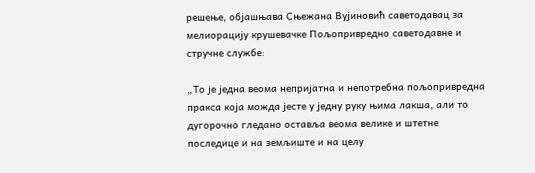решење, објашњава Сњежана Вујиновић саветодавац за мелиорацију крушевачке Пољопривредно саветодавне и стручне службе:

„То је једна веома непријатна и непотребна пољопривредна пракса која можда јесте у једну руку њима лакша, али то дугорочно гледано оставља веома велике и штетне последице и на земљиште и на целу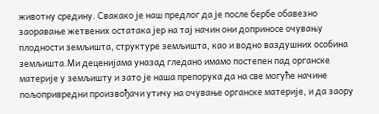животну средину. Свакако је наш предлог да је после бербе обавезно заоравање жетвених остатака јер на тај начин они доприносе очувању плодности земљишта, структуре земљишта, као и водно ваздушних особина земљишта.Ми деценијама уназад гледано имамо постепен пад органске материје у земљишту и зато је наша препорука да на све могуће начине пољопривредни произвођачи утичу на очување органске материје, и да заору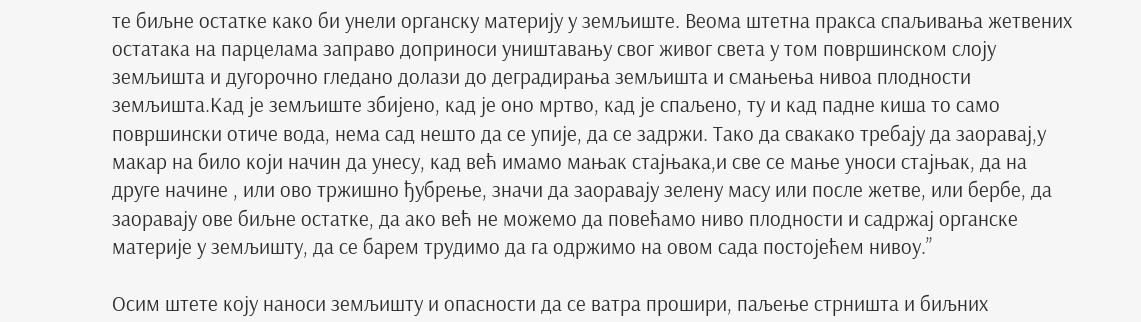те биљне остатке како би унели органску материју у земљиште. Веома штетна пракса спаљивања жетвених остатака на парцелама заправо доприноси уништавању свог живог света у том површинском слоју земљишта и дугорочно гледано долази до деградирања земљишта и смањења нивоа плодности земљишта.Кад је земљиште збијено, кад је оно мртво, кад је спаљено, ту и кад падне киша то само површински отиче вода, нема сад нешто да се упије, да се задржи. Тако да свакако требају да заоравај,у макар на било који начин да унесу, кад већ имамо мањак стајњака,и све се мање уноси стајњак, да на друге начине , или ово тржишно ђубрење, значи да заоравају зелену масу или после жетве, или бербе, да заоравају ове биљне остатке, да ако већ не можемо да повећамо ниво плодности и садржај органске материје у земљишту, да се барем трудимо да га одржимо на овом сада постојећем нивоу.”

Осим штете коју наноси земљишту и опасности да се ватра прошири, паљење стрништа и биљних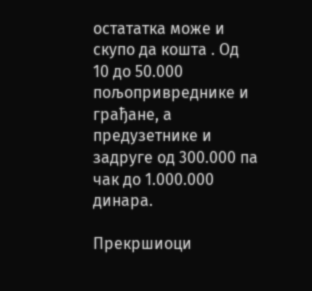остататка може и скупо да кошта . Од 10 до 50.000 пољопривреднике и грађане, а предузетнике и задруге од 300.000 па чак до 1.000.000 динара.

Прекршиоци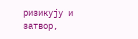ризикују и затвор,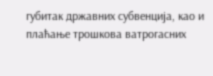губитак државних субвенција, као и плаћање трошкова ватрогасних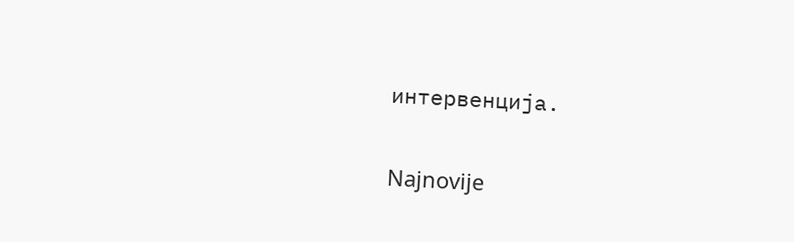интервенција.

Najnovije